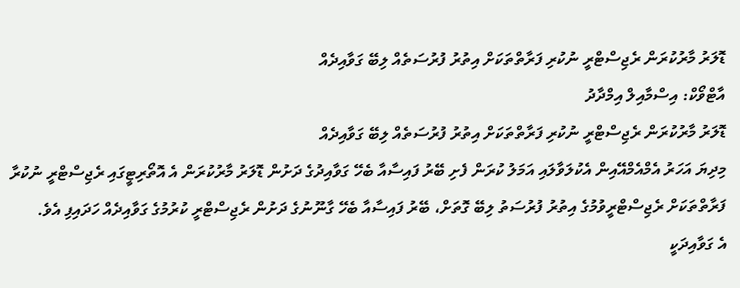ޑޮލަރު މާރުކުރަން ރެޖިސްޓްރީ ނުކުރި ފަރާތްތަކަށް އިތުރު ފުރުސަތެއް ލިބޭ ގަވާއިދެއް
އާޓްވޯކް: އިސްމާއިލް އިމްދާދު
ޑޮލަރު މާރުކުރަން ރެޖިސްޓްރީ ނުކުރި ފަރާތްތަކަށް އިތުރު ފުރުސަތެއް ލިބޭ ގަވާއިދެއް
މިދިޔަ އަހަރު އެމްއެމްއޭއިން އެކުލަވާލައި އަމަލު ކުރަން ފެށި ބޭރު ފައިސާއާ ބެހޭ ގަވާއިދުގެ ދަށުން ޑޮލަރު މާރުކުރަން އެ އޮތޯރިޓީގައި ރެޖިސްޓްރީ ނުކުރާ ފަރާތްތަކަށް ރެޖިސްޓްރީވުމުގެ އިތުރު ފުރުސަތު ލިބޭ ގޮތަށް، ބޭރު ފައިސާއާ ބެހޭ ގާނޫނުގެ ދަށުން ރެޖިސްޓްރީ ކުރުމުގެ ގަވާއިދެއް ހަދައިފި އެވެ.
އެ ގަވާއިދަކީ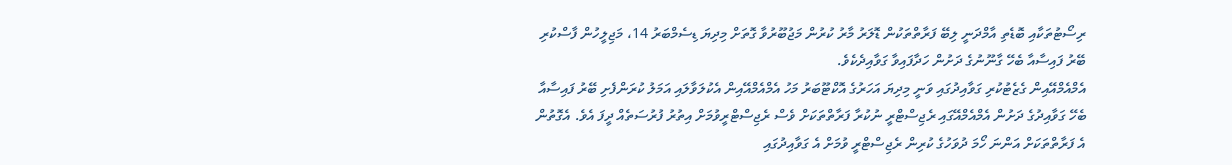ރިސޯޓުތަކާއި ބޮޑެތި އާމްދަނީ ލިބޭ ފަރާތްތަކުން ޑޮލަރު މާރު ކުރުން މަޖުބޫރުވާ ގޮތަށް މިދިޔަ ޑިސެމްބަރު 14، މަޖިލީހުން ފާސްކުރި ބޭރު ފައިސާއާ ބެހޭ ގާނޫނުގެ ދަށުން ހަދާފައިވާ ގަވާއިދެކެވެ.
އެމްއެމްއޭއިން ގެޒެޓުކުރި ގަވާއިދުގައި ވަނީ މިދިޔަ އަހަރުގެ އޮކްޓޫބަރު މަހު އެމްއެމްއޭއިން އެކުލަވާލައި އަމަލު ކުރަންފެށި ބޭރު ފައިސާއާ ބެހޭ ގަވާއިދުގެ ދަށުން އެމްއެމްއޭގައި ރެޖިސްޓްރީ ނުކުރާ ފަރާތްތަކަށް ވެސް ރެޖިސްޓްރީވުމަށް އިތުރު ފުރުސަތެއް ދީފަ އެވެ. އެގޮތުން އެ ފަރާތްތަކަށް އަންނަ ހޯމަ ދުވަހުގެ ކުރިން ރެޖިސްޓްރީ ވުމަށް އެ ގަވާއިދުގައި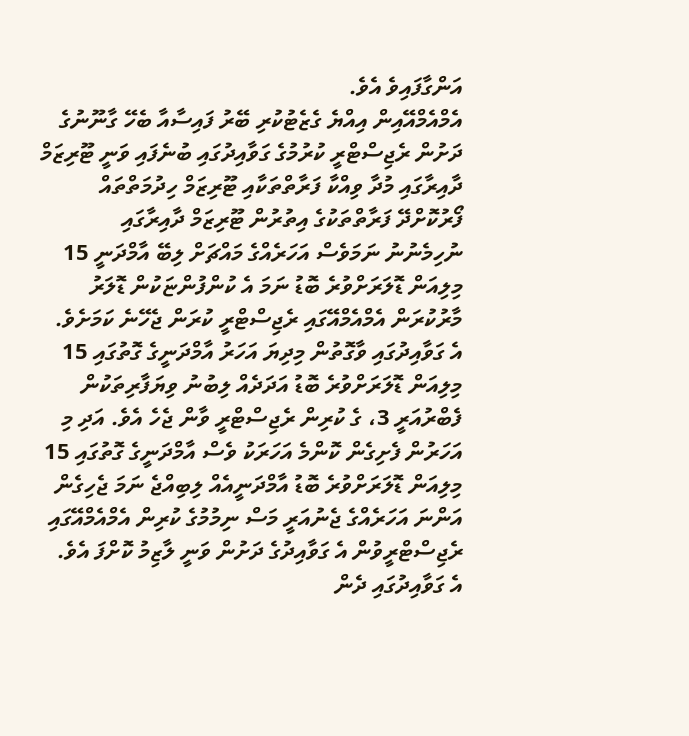އަންގާފައިވެ އެވެ.
އެމްއެމްއޭއިން އިއްޔެ ގެޒެޓުކުރި ބޭރު ފައިސާއާ ބެހޭ ގާނޫނުގެ ދަށުން ރެޖިސްޓްރީ ކުރުމުގެ ގަވާއިދުގައި ބުނެފައި ވަނީ ޓޫރިޒަމް ދާއިރާގައި މުދާ ވިއްކާ ފަރާތްތަކާއި ޓޫރިޒަމް ހިދުމަތްތައް ފޯރުކޮށްދޭ ފަރާތްތަކުގެ އިތުރުން ޓޫރިޒަމް ދާއިރާގައި ނުހިމެނުނު ނަމަވެސް އަހަރެއްގެ މައްޗަށް ލިބޭ އާމްދަނީ 15 މިލިއަން ޑޮލަރަށްވުރެ ބޮޑު ނަމަ އެ ކުންފުންޏަކުން ޑޮލަރު މާރުކުރަން އެމްއެމްއޭގައި ރެޖިސްޓްރީ ކުރަން ޖެހޭނެ ކަމަށެވެ.
އެ ގަވާއިދުގައި ވާގޮތުން މިދިޔަ އަހަރު އާމްދަނީގެ ގޮތުގައި 15 މިލިއަން ޑޮލަރަށްވުރެ ބޮޑު އަދަދެއް ލިބުނު ވިޔަފާރިތަކުން ފެބްރުއަރީ 3، ގެ ކުރިން ރެޖިސްޓްރީ ވާން ޖެހެ އެވެ. އަދި މި އަހަރުން ފެށިގެން ކޮންމެ އަހަރަކު ވެސް އާމްދަނީގެ ގޮތުގައި 15 މިލިއަން ޑޮލަރަށްވުރެ ބޮޑު އާމްދަނީއެއް ލިބިއްޖެ ނަމަ ޖެހިގެން އަންނަ އަހަރެއްގެ ޖެނުއަރީ މަސް ނިމުމުގެ ކުރިން އެމްއެމްއޭގައި ރެޖިސްޓްރީވުން އެ ގަވާއިދުގެ ދަށުން ވަނީ ލާޒިމު ކޮށްފަ އެވެ.
އެ ގަވާއިދުގައި ދެން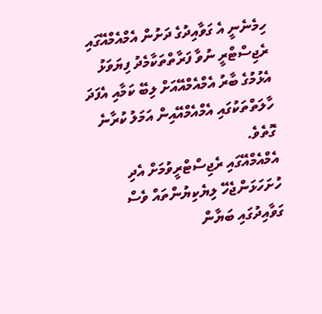ހިމެނެނީ އެ ގަވާއިދުގެ ދަށުން އެމްއެމްއޭގައި ރެޖިސްޓްރީ ނުވާ ފަރާތްތަކާމެދު ފިޔަވަޅު އެޅުމުގެ ބާރު އެމްއެމްއޭއަށް ލިބޭ ކަމާއި އެފަދަ ހާލަތްތަކުގައި އެމްއެމްއޭއިން އަމަލު ކުރާނެ ގޮތެވެ.
އެމްއެމްއޭގައި ރެޖިސްޓްރީވުމަށް އެދި ހުށަހަޅަންޖެހޭ ލިޔެކިޔުންތައް ވެސް ގަވާއިދުގައި ބަޔާން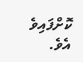ކޮށްފައިވެ އެވެ.